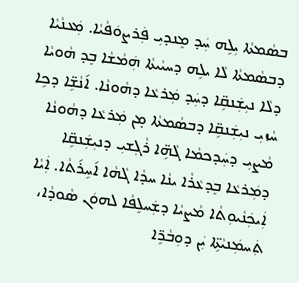ܒܣܵܡܬܵܐ ܝܼܠܹܗ ܚܲܕ ܡܸܢܕܝܼ ܦܲܪܨܘܿܦܵܝܵܐ. ܡܲܥܢܵܝܵܐ ܕܒܣܵܡܬܵܐ ܠܵܐ ܝܠܹܗ ܕܚܝܵܝܬܵܐ ܗܲܡܵܫܵܐ ܒܸܕ ܗܵܘܝܵܐ ܕܠܵܐ ܢܝܼܫܲܢܩܹ̈ܐ ܕܚܲܕ ܡܲܪܥܵܐ ܕܗܵܘܢܵܐ. ܐ݇ܢܵܫܹ̈ܐ ܕܟܹܐ ܚܵܙܝܼ ܢܝܼܫܲܢܩܹ̈ܐ ܕܒܣܵܡܬܵܐ ܡ̣ܢ ܡܲܪܥܵܐ ܕܗܵܘܢܵܐ ܡܵܨܝܼ ܕܚܲܕܟܡܵܐ ܓܵܗܹ̈ܐ ܪܵܓ݂ܫܝܼ ܕܢܝܼܫܲܢܩܹ̈ܐ ܕܡܲܪܥܵܐ ܒܸܕܥܵܪܵܐ ܝܢܵܐ ܚܕܵܐ ܓܵܗܵܐ ܐ݇ܚܹܪ݇ܬܵܐ. ܐܲܝܵܐ ܐܲܝܟܲܢܵܝܘܼܬܵܐ ܡܵܨܝܵܐ ܕܫܲܚܠܸܦܵܐ ܠܗܘܿܢ ܣܵܘܕܵܐ، ܬܲܚܡܲܢܝܵܬܹ̈ܐ ܝܲܢ ܕܘܼܒܵܪܹ̈ܐ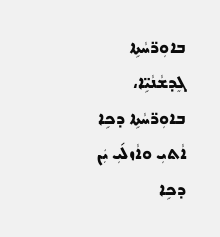ܒܐܘܼܪ̈ܚܵܬܹܐ ܓܸܕܫܵܢܵܝܹ̈ܐ، ܒܐܘܼܪ̈ܚܵܬܹܐ ܕܟܹܐ ܐܵܬܝܼ ܘܐܵܙܠ݇ܝܼ ܝܲܢ ܕܟܹܐ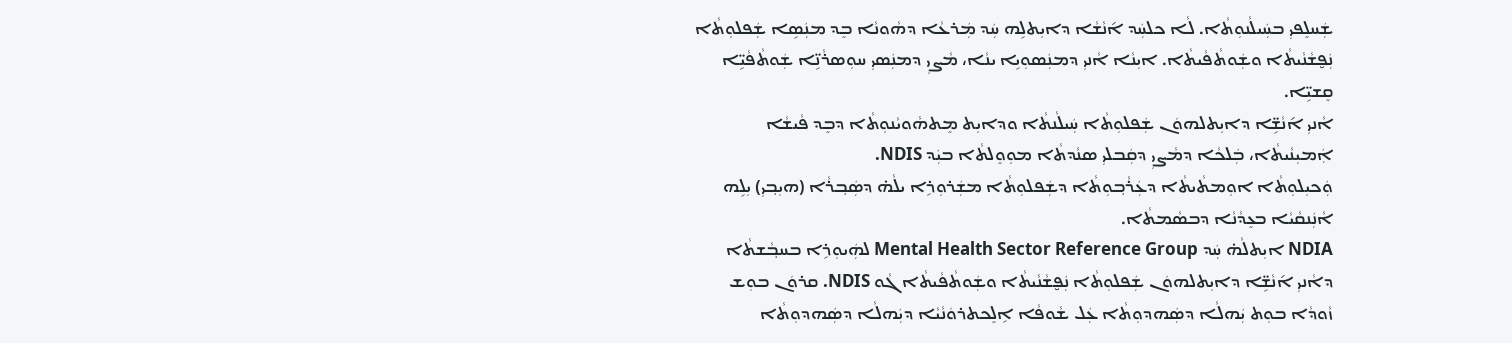ܫܲܚܠܸܦܝܼ ܒܚܲܝܠܵܢܘܼܬܵܐ. ܠܵܐ ܟܠܚܲܕ ܐ݇ܢܵܫܵܐ ܕܐܝܼܬܠܹܗ ܚܲܕ ܡܲܪܥܵܐ ܕܗܵܘܢܵܐ ܒܸܕ ܡܢܲܣܹܐ ܫܲܦܠܘܼܬܵܐ ܢܲܦ̮ܫܵܢܵܝܬܵܐ ܘܫܲܘܬܵܦܵܝܬܵܐ. ܐܝܼܢܵܐ ܐܵܢܝܼ ܕܡܢܲܣܘܼܝܹܐ ܝܢܵܐ، ܡܵܨܝܼ ܕܡܢܲܣܝܼ ܚܘܼܣܪܵܢܹ̈ܐ ܫܲܘܬܵܦܵܝܹ̈ܐ ܩܸܫܝܹ̈ܐ.
ܐܵܢܝܼ ܐ݇ܢܵܫܹ̈ܐ ܕܐܝܼܬܠܗܘܿܢ ܫܲܦܠܘܼܬܵܐ ܚܲܝܠܵܢܬܵܐ ܘܕܐܝܼܬ ܡܸܬܗܵܘܝܵܢܘܼܬܵܐ ܕܒܸܕ ܦܵܝܫܵܐ ܐܲܡܝܼܢܵܝܬܵܐ، ܒܲܠܟܵܐ ܕܡܵܨܝܼ ܕܩܲܒܠܝܼ ܣܢܵܕܬܵܐ ܡܘܼܘܸܠܬܵܐ ܒܝܲܕ NDIS.
ܘܲܟܝܼܠܘܼܬܵܐ ܐܘܼܡܬܵܝܬܵܐ ܕܥܲܪܵܒ݂ܘܼܬܵܐ ܕܫܲܦܠܘܼܬܵܐ ܡܫܲܪܘܼܪܹܐ ܝܠܵܗ̇ ܕܣܲܒ݂ܪܵܐ (ܗܝܼܒ݂ܝܼ) ܝܼܠܹܗ ܐܵܢܲܢܩܵܝܵܐ ܒܥܸܕܵܢܵܐ ܕܒܣܵܡܬܵܐ.
NDIA ܐܝܼܬܠܵܗ̇ ܚܲܕ Mental Health Sector Reference Group ܠܗܲܝܘܼܪܹܐ ܒܚܒ݂ܵܫܬܵܐ ܕܐܵܢܝܼ ܐ݇ܢܵܫܹ̈ܐ ܕܐܝܼܬܠܗܘܿܢ ܫܲܦܠܘܼܬܵܐ ܢܲܦ̮ܫܵܢܵܝܬܵܐ ܘܫܲܘܬܵܦܵܝܬܵܐ ܓܵܘ NDIS. ܩܪܘܿܢ ܒܘܼܫ ܙܵܘܕܵܐ ܒܘܼܬ ܝܲܗܠܵܐ ܕܣܲܗܕܘܼܬܵܐ ܥܲܠ ܫܵܘܦܵܐ ܐܹܠܸܟܬܪܘܿܢܵܝܵܐ ܕܝܲܗܠܵܐ ܕܣܲܗܕܘܼܬܵܐ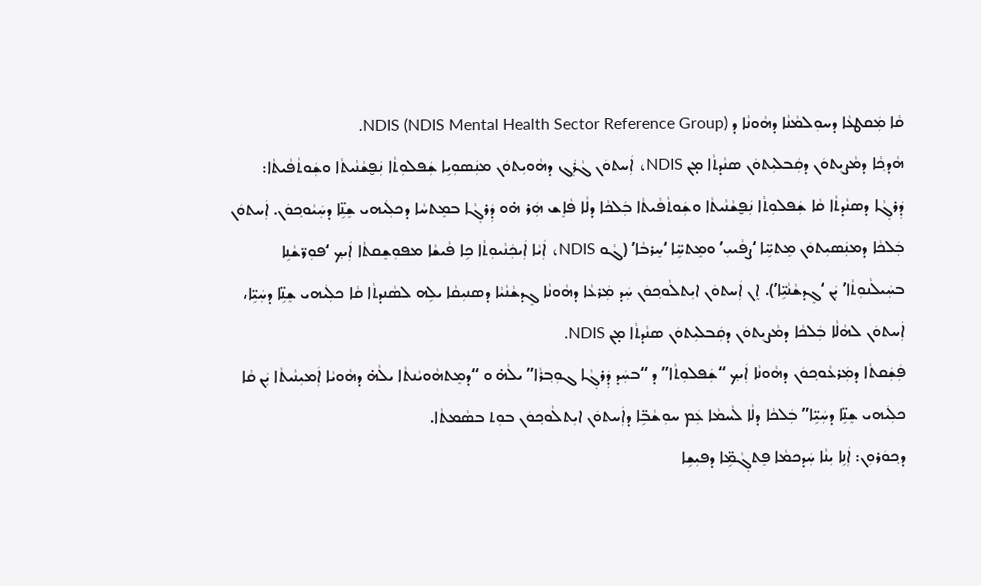ܩܵܐ ܡܲܩܛܥܵܐ ܕܚܘܼܠܡܵܢܵܐ ܕܗܵܘܢܵܐ ܕ NDIS (NDIS Mental Health Sector Reference Group).
ܗܵܕܟ݂ܵܐ ܕܡܵܨܝܼܬܘܿܢ ܕܩܲܒܠܝܼܬܘܿܢ ܣܢܵܕܬܵܐ ܡ̣ܢ NDIS، ܐܲܚܬܘܿܢ ܓܵܪܲܓ ܕܗܵܘܝܼܬܘܿܢ ܡܢܲܣܘܼܝܹܐ ܫܲܦܠܘܼܬܵܐ ܢܲܦ̮ܫܵܢܵܝܬܵܐ ܘܫܲܘܬܵܦܵܝܬܵܐ:
ܕܲܪܓ݂ܵܐ ܕܣܢܵܕܬܵܐ ܩܵܐ ܫܲܦܠܘܼܬܵܐ ܢܲܦ̮ܫܵܢܵܝܬܵܐ ܘܫܲܘܬܵܦܵܝܬܵܐ ܒܲܠܟܵܐ ܕܠܵܐ ܦܵܐܸܫ ܗܲܪ ܗ̇ܘ ܕܲܪܓ݂ܵܐ ܒܡܸܬܚܵܐ ܕܟܠܲܝܗܝ ܫܸܢܹ̈ܐ ܕܚܲܝܵܘܟ݂ܘܿܢ. ܐܲܚܬܘܿܢ ܒܲܠܟܵܐ ܕܡܢܲܣܝܼܬܘܿܢ ܡܸܬܚܹ̈ܐ ‘ܨܦܵܝܝܼ’ ܘܡܸܬܚܹ̈ܐ ‘ܚܸܪܒܵܐ’ (ܓܵܘ NDIS، ܐܲܝܵܐ ܐܲܝܟܲܢܵܝܘܼܬܵܐ ܟܹܐ ܦܵܝܫܵܐ ܡܦܘܼܫܸܩܬܵܐ ܐܲܝܟ݂ ‘ܦܘܼܪ̈ܫܵܢܹܐ ܒܚܲܝܠܵܢܘܼܬܵܐ’ ܝܲܢ ‘ܓܸܕܫܵܢܵܝܹ̈ܐ’). ܐܸܢ ܐܲܚܬܘܿܢ ܐܝܼܬܠܵܘܟ݂ܘܿܢ ܚܲܕ ܡܲܪܥܵܐ ܕܗܵܘܢܵܐ ܓܸܕܫܵܢܵܝܵܐ ܕܣܢܝܼܩܵܐ ܝܠܹܗ ܠܣܵܢܕܬܵܐ ܩܵܐ ܟܠܲܝܗܝ ܫܸܢܹ̈ܐ ܕܚܲܝܹ̈ܐ، ܐܲܚܬܘܿܢ ܠܗܵܠܵܐ ܒܲܠܟܵܐ ܕܡܵܨܝܼܬܘܿܢ ܕܩܲܒܠܝܼܬܘܿܢ ܣܢܵܕܬܵܐ ܡ̣ܢ NDIS.
ܦܲܫܲܩܬܵܐ ܕܡܲܪܥܵܘܟ݂ܘܿܢ ܕܗܵܘܢܵܐ ܐܲܝܟ݂ “ܫܲܦܠܘܼܬܵܐ” ܕ “ܒܚܲܕ ܕܲܪܓ݂ܵܐ ܓܘܼܒ݂ܪܵܐ” ܝܠܵܗ̇ ܘ “ܕܡܸܬܗܵܘܝܵܢܬܵܐ ܝܠܵܗ̇ ܕܗܵܘܝܵܐ ܐܲܡܝܼܢܵܝܬܵܐ ܝܲܢ ܩܵܐ ܟܠܲܝܗܝ ܫܸܢܹ̈ܐ ܕܚܲܝܹ̈ܐ” ܒܲܠܟܵܐ ܕܠܵܐ ܠܵܚܡܵܐ ܥܲܡ ܚܘܼܫܵܒܹ̈ܐ ܕܐܲܚܬܘܿܢ ܐܝܼܬܠܵܘܟ݂ܘܿܢ ܒܘܼܬ ܒܣܵܡܬܵܐ.
ܕܟ݂ܘܿܪܘܼܢ: ܐܲܢܹܐ ܝܼܢܵܐ ܚܲܕܟܡܵܐ ܦܸܬܓ݂ܵܡܹ̈ܐ ܕܦܝܼܫܹܐ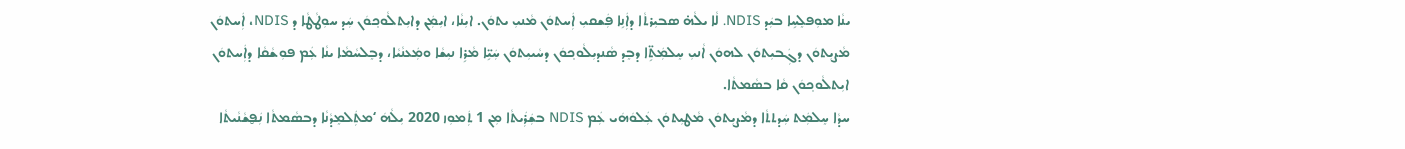ܝܢܵܐ ܡܘܼܦܠܸܚܹܐ ܒܝܲܕ NDIS. ܠܵܐ ܝܠܵܗ̇ ܣܒܝܼܪܬܵܐ ܕܐܲܢܹܐ ܦܲܫܩܝܼ ܐܲܚܬܘܿܢ ܡܵܢܝܼ ܝܬܘܿܢ. ܐܝܼܢܵܐ، ܐܝܼܡܲܢ ܕܐܝܼܬܠܵܘܟ݂ܘܿܢ ܚܲܕ ܚܘܼܛܵܛܵܐ ܕ NDIS، ܐܲܚܬܘܿܢ ܡܵܨܝܼܬܘܿܢ ܕܓܲܒܝܼܬܘܿܢ ܠܗܘܿܢ ܐܵܢܝܼ ܚܸܠܡܲܬܹ̈ܐ ܕܒܸܕ ܣܵܢܕܝܼܠܵܘܟ݂ܘܿܢ ܕܚܵܝܝܼܬܘܿܢ ܚܲܝܹ̈ܐ ܡܵܪܹܐ ܢܝܼܫܵܐ ܘܡܲܥܢܵܝܵܐ، ܕܒܸܠܚܵܡܵܐ ܝܢܵܐ ܥܲܡ ܦܘܼܫܵܩܵܐ ܕܐܲܚܬܘܿܢ ܐܝܼܬܠܵܘܟ݂ܘܿܢ ܩܵܐ ܒܣܵܡܬܵܐ.
ܚܕܵܐ ܚܸܠܡܲܬ ܚܲܕܬܬܵܐ ܕܡܵܨܝܼܬܘܿܢ ܡܵܛܝܼܬܘܿܢ ܥܲܠܘܿܗܿܝ ܥܲܡ NDIS ܒܫܲܪܲܝܬܵܐ ܡܼܢ 1 ܬܲܡܘܼܙ 2020 ܝܼܠܵܗܿ ‘ܡܬܲܠܡܸܕܵܢܵܐ ܕܒܣܵܡܬܵܐ ܢܲܦ̮ܫܵܢܵܝܬܵܐ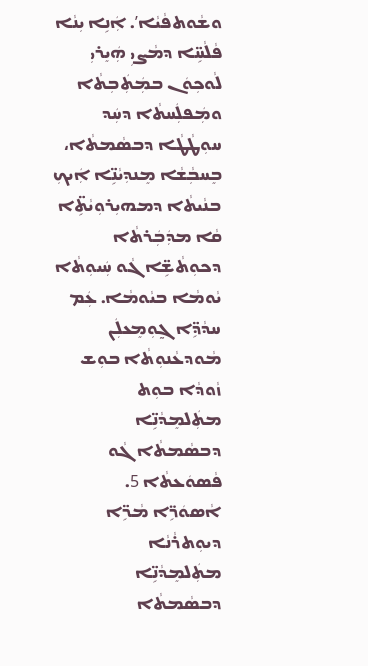ܘܫܵܘܬܦܵܝܵܐ’. ܐܲܢܹܐ ܝܼܢܵܐ ܦܵܠܵܚܹ̈ܐ ܕܡܵܨܝܼ ܗܲܝܸܪܝܼ ܠܵܘܟܼܘܿܢ ܒܡܲܬܲܒܼܬܵܐ ܘܡܲܦܠܲܚܬܵܐ ܕܚܲܕ ܚܘܼܛܵܛܵܐ ܕܒܣܵܡܬܵܐ، ܒܸܚܒܼܵܫܵܐ ܡܸܢܕܼܝܵܢܹ̈ܐ ܐܲܝܟܼ ܒܢܵܝܬܵܐ ܕܡܗܝܼܪܘܼܝܵܬܹ̈ܐ ܩܵܐ ܡܕܲܒܲܪܬܵܐ ܕܟܘܼܬܵܫܹ̈ܐ ܓܵܘ ܚܲܝܘܼܬܵܐ ܝܵܘܡܵܐ ܒܝܵܘܡܵܐ. ܥܲܡ ܚܕܵܕܹ̈ܐ ܓ̰ܘܼܡܸܥܠܲܢ ܡܵܘܕܥܵܢܘܼܬܵܐ ܒܘܼܫ ܙܵܘܕܵܐ ܒܘܼܬ ܡܬܲܠܡܸܕܵܢܹ̈ܐ ܕܒܣܵܡܬܵܐ ܓܵܘ ܦܵܣܘܿܥܬܵܐ 5.
ܐܵܣܘܿܪܹ̈ܐ ܡܵܖܹ̈ܐ ܕܝܘܼܬܪܵܢܵܐ
ܡܬܲܠܡܸܕܵܢܹ̈ܐ ܕܒܣܵܡܬܵܐ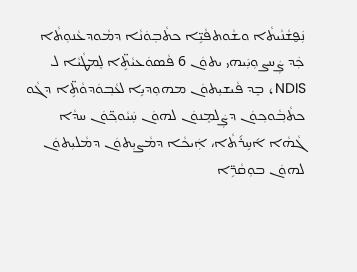ܢܲܦ̮ܫܵܢܵܝܬܵܐ ܘܫܵܘܬܦܵܝܹ̈ܐ ܟܬܵܒܼܘܿܢܵܐ ܕܡܵܘܕܥܵܢܘܼܬܵܐ
ܟܲܕ ܨܲܚܨܘܼܝܲܝܗܝ ܝܬܘܿܢ 6 ܦܵܣܘܿܥܝܵܬܹ̈ܐ ܠܸܡܛܵܝܵܐ ܠ NDIS، ܒܸܕ ܦܵܝܫܝܼܬܘܿܢ ܡܗܘܼܕܝܹܐ ܠܥܵܒ݂ܘܿܕܘܵܬܹ̈ܐ ܕܓܵܘ ܟܬܵܒ݂ܵܘܟ݂ܘܿܢ ܕܨܲܠܡܸܢܘܿܢ ܠܗܘܿܢ ܚܲܝܵܘܟ݂̈ܘܿܢ ܚܕܵܐ ܓܵܗܵܐ ܐ݇ܚܹܪ݇ܬܵܐ، ܐܲܝܟܵܐ ܕܡܵܨܝܼܬܘܿܢ ܕܡܵܠܝܼܬܘܿܢ ܠܗܘܿܢ ܒܘܼܩܵܪܹ̈ܐ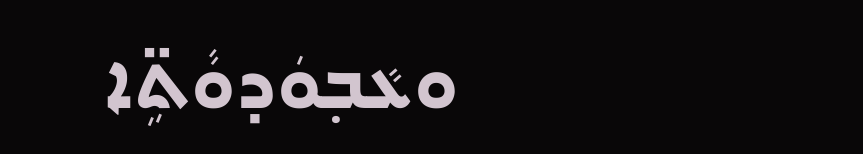ܘܥܵܒ݂ܘܿܕܘܵܬܹ̈ܐ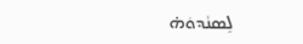ܠܸܣܢܵܕܘܿܗ̇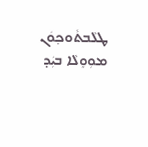ܛܠܵܒܬܵܘܟ݂ܘܿܢ
ܡܘܼܘܸܠܵܐ ܒܝܲܕ